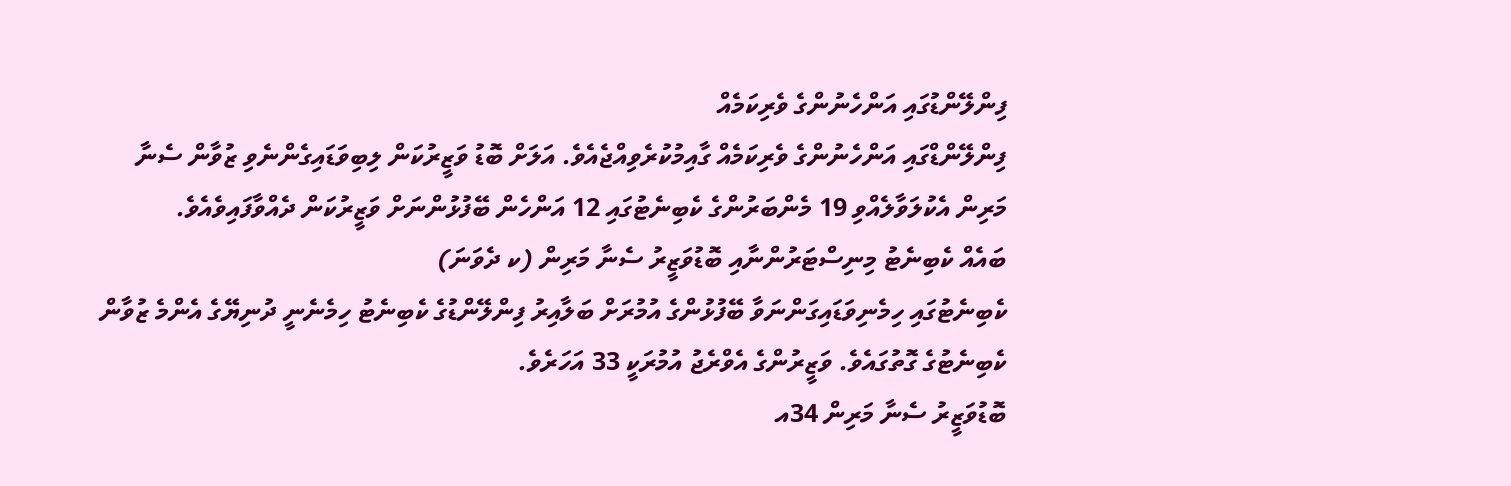ފިންލޭންޑުގައި އަންހެނުންގެ ވެރިކަމެއް
ފިންލޭންޑްގައި އަންހެނުންގެ ވެރިކަމެއް ގާއިމުކުރެވިއްޖެއެވެ. އަލަށް ބޮޑު ވަޒީރުކަން ލިބިވަޑައިގެންނެވި ޒުވާން ސެނާ މަރިން އެކުލަވާލެއްވި 19 މެންބަރުންގެ ކެބިނެޓުގައި 12 އަންހެން ބޭފުޅުންނަށް ވަޒީރުކަން ދެއްވާފައިވެއެވެ.
ބައެއް ކެބިނެޓު މިނިސްޓަރުންނާއި ބޮޑުވަޒީރު ސެނާ މަރިން (ކ ދެވަނަ)
ކެބިނެޓުގައި ހިމެނިވަޑައިގަންނަވާ ބޭފުޅުންގެ އުމުރަށް ބަލާއިރު ފިންލޭންޑުގެ ކެބިނެޓު ހިމެނެނީ ދުނިޔޭގެ އެންމެ ޒުވާން ކެބިނެޓުގެ ގޮތުގައެވެ. ވަޒީރުންގެ އެވްރެޖު އުމުރަކީ 33 އަހަރެވެ.
ބޮޑުވަޒީރު ސެނާ މަރިން 34އ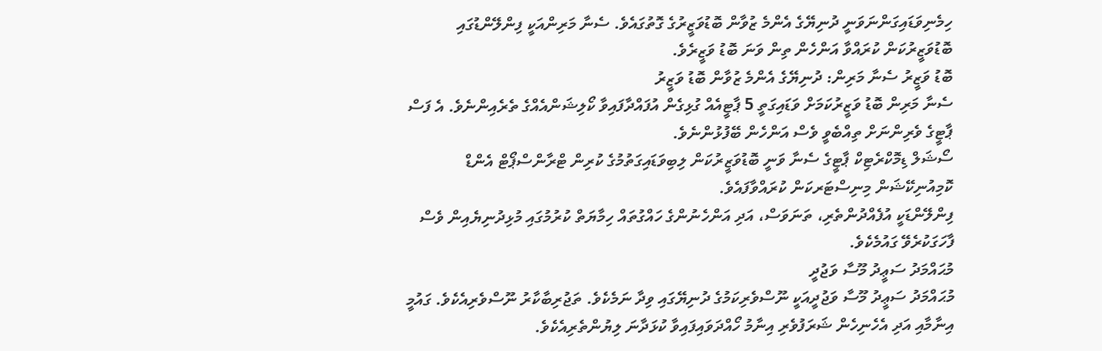ހިމެނިވަޑައިގަންނަވަނީ ދުނިޔޭގެ އެންމެ ޒުވާން ބޮޑުވަޒީރުގެ ގޮތުގައެވެ. ސެނާ މަރިންއަކީ ފިންލޭންޑުގައި ބޮޑުވަޒީރުކަން ކުރައްވާ އަންހެން ތިން ވަނަ ބޮޑު ވަޒީރެވެ.
ބޮޑު ވަޒީރު ސެނާ މަރިން: ދުނިޔޭގެ އެންމެ ޒުވާން ބޮޑު ވަޒީރު
ސެނާ މަރިން ބޮޑު ވަޒީރުކަމަށް ވަޑައިގަތީ 5 ޕާޓީއެއް ގުޅިގެން އުފައްދާފައިވާ ކޯލިޝަންއެއްގެ ތެރެއިންނެވެ. އެ ފަސް ޕާޓީގެ ވެރިންނަށް ތިއްބެވީ ވެސް އަންހެން ބޭފުޅުންނެވެ.
ސޯޝަލް ޑިމޮކްރެޓިކް ޕާޓީގެ ސެނާ ވަނީ ބޮޑުވަޒީރުކަން ލިބިވަޑައިގަތުމުގެ ކުރިން ޓްރާންސްޕޯޓް އެންޑް ކޮމިއުނިކޭޝަން މިނިސްޓަރކަން ކުރައްވާފައެވެ.
ފިންލޭންޑަކީ އުފެއްދުންތެރި، ތަނަވަސް، އަދި އަންހެނުންގެ ހައްގުތައް ހިމާޔަތް ކުރުމުގައި މުޅިދުނިޔެއިން ވެސް ފާހަގަކުރެވޭ ގައުމެކެވެ.
މުޙައްމަދު ސަޢީދު މޫސާ ވަޖުދީ
މުޙައްމަދު ސަޢީދު މޫސާ ވަޖުދީއަކީ ނޫސްވެރިކަމުގެ ދުނިޔޭގައި ވިދާ ނަމެކެވެ. ތަޖުރިބާކާރު ނޫސްވެރިއެކެވެ. ގައުމީ އިނާމާއި އަދި އެހެނިހެން ޝަރަފުވެރި އިނާމު ހޯއްދަވައިފައިވާ ކުޅަދާނަ ލިޔުންތެރިއެކެވެ.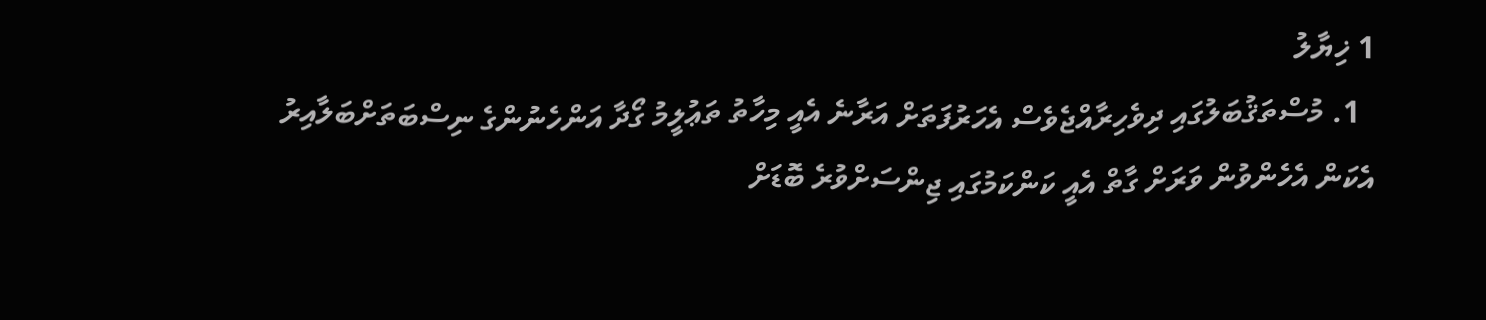1 ޚިޔާލު
  1. މުސްތަޤުބަލުގައި ދިވެހިރާއްޖެވެސް އެހަރުފަތަށް އަރާނެ އެއީ މިހާތު ތަޢުލީމު ގޯދާ އަންހެނުންގެ ނިސްބަތަށްބަލާއިރު އެކަން އެހެންވުން ވަރަށް ގާތް އެއީ ކަންކަމުގައި ޖިންސަށްވުރެ ބޮޑަށް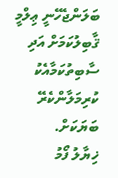ބަލަންޖެހޭނީ ޢިލްމީ ޤާބިލުކަމަށް އަދި ސާބިތުކަމާއެކު ކުރިމަލާންކެރޭ ބަޔަކަށް.
ޚިޔާލު ފޯމު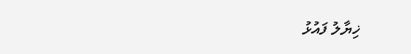ޚިޔާލު ފައުޅު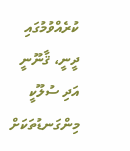ކުރެއްވުމުގައި ދީނީ، ޤާނޫނީ އަދި ސުލޫކީ މިންގަނޑުތަކަށް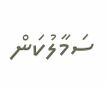ސަމާލުކަން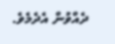ދެއްވުން އެދެމެވެ.